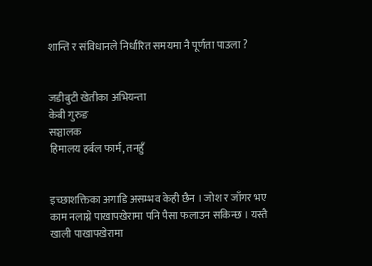शान्ति र संविधानले निर्धारित समयमा नै पूर्णता पाउला ?


जडीबुटी खेतीका अभियन्ता
केबी गुरुङ
सञ्चालक
हिमालय हर्बल फार्म, तनहुँ


इच्छाशक्तिका अगाडि असम्भव केही छैन । जोश र जाँगर भए काम नलाग्ने पाखापखेरामा पनि पैसा फलाउन सकिन्छ । यस्तै खाली पाखापखेरामा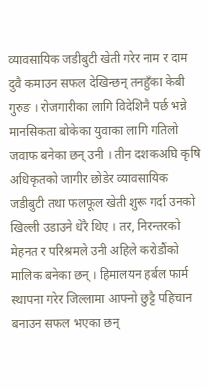व्यावसायिक जडीबुटी खेती गरेर नाम र दाम दुवै कमाउन सफल देखिन्छन् तनहुँका केबी गुरुङ । रोजगारीका लागि विदेशिनै पर्छ भन्ने मानसिकता बोकेका युवाका लागि गतिलो जवाफ बनेका छन् उनी । तीन दशकअघि कृषि अधिकृतको जागीर छोडेर व्यावसायिक जडीबुटी तथा फलफूल खेती शुरू गर्दा उनको खिल्ली उडाउने धेरै थिए । तर, निरन्तरको मेहनत र परिश्रमले उनी अहिले करोडौंको मालिक बनेका छन् । हिमालयन हर्बल फार्म स्थापना गरेर जिल्लामा आफ्नो छुट्टै पहिचान बनाउन सफल भएका छन्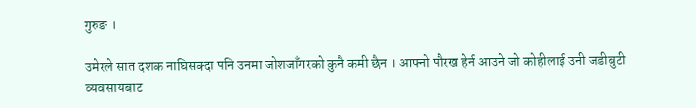गुरुङ ।

उमेरले सात दशक नाघिसक्दा पनि उनमा जोशजाँगरको कुनै कमी छैन । आफ्नो पौरख हेर्न आउने जो कोहीलाई उनी जडीबुटी व्यवसायबाट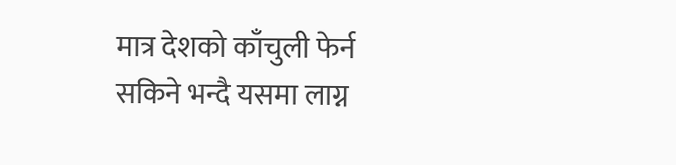मात्र देशको काँचुली फेर्न सकिने भन्दै यसमा लाग्न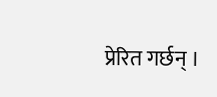प्रेरित गर्छन् ।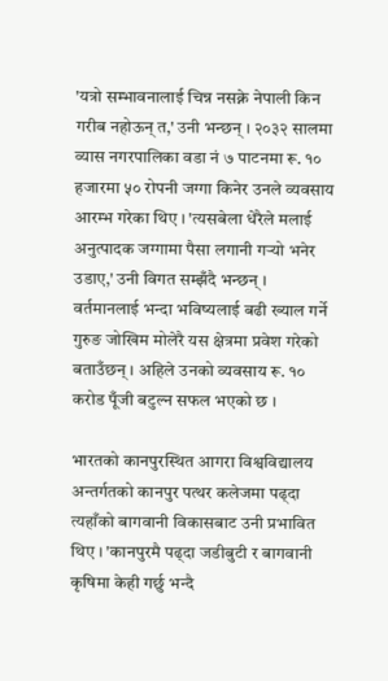'यत्रो सम्भावनालाई चिन्न नसक्ने नेपाली किन गरीब नहोऊन् त,' उनी भन्छन् । २०३२ सालमा व्यास नगरपालिका वडा नं ७ पाटनमा रू. १० हजारमा ५० रोपनी जग्गा किनेर उनले व्यवसाय आरम्भ गरेका थिए । 'त्यसबेला धेरैले मलाई अनुत्पादक जग्गामा पैसा लगानी गर्‍यो भनेर उडाए,' उनी विगत सम्झँदै भन्छन् । वर्तमानलाई भन्दा भविष्यलाई बढी ख्याल गर्ने गुरुङ जोखिम मोलेरै यस क्षेत्रमा प्रवेश गरेको बताउँछन् । अहिले उनको व्यवसाय रू. १० करोड पूँजी बटुल्न सफल भएको छ ।

भारतको कानपुरस्थित आगरा विश्वविद्यालय अन्तर्गतको कानपुर पत्थर कलेजमा पढ्दा त्यहाँको बागवानी विकासबाट उनी प्रभावित थिए । 'कानपुरमै पढ्दा जडीबुटी र बागवानी कृषिमा केही गर्छु भन्दै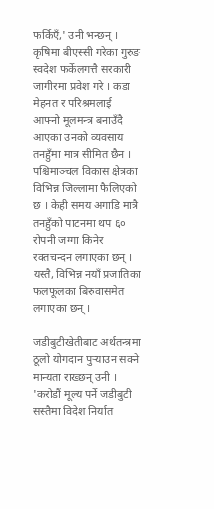फर्किएँ,' उनी भन्छन् । कृषिमा बीएस्सी गरेका गुरुङ स्वदेश फर्केलगत्तै सरकारी जागीरमा प्रवेश गरे । कडा मेहनत र परिश्रमलाई आफ्नो मूलमन्त्र बनाउँदै आएका उनको व्यवसाय तनहुँमा मात्र सीमित छैन । पश्चिमाञ्चल विकास क्षेत्रका विभिन्न जिल्लामा फैलिएको छ । केही समय अगाडि मात्रै तनहुँको पाटनमा थप ६० रोपनी जग्गा किनेर रक्तचन्दन लगाएका छन् । यस्तै, विभिन्न नयाँ प्रजातिका फलफूलका बिरुवासमेत लगाएका छन् ।

जडीबुटीखेतीबाट अर्थतन्त्रमा ठूलो योगदान पुर्‍याउन सक्ने मान्यता राख्छन् उनी । 'करोडौं मूल्य पर्ने जडीबुटी सस्तैमा विदेश निर्यात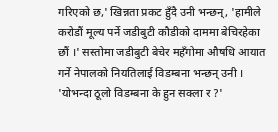गरिएको छ,' खिन्नता प्रकट हुँदै उनी भन्छन्, 'हामीले करोडौं मूल्य पर्ने जडीबुटी कौडीको दाममा बेचिरहेका छौं ।' सस्तोमा जडीबुटी बेचेर महँगोमा औषधि आयात गर्ने नेपालको नियतिलाई विडम्बना भन्छन् उनी । 'योभन्दा ठूलो विडम्बना के हुन सक्ला र ?'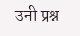उनी प्रश्न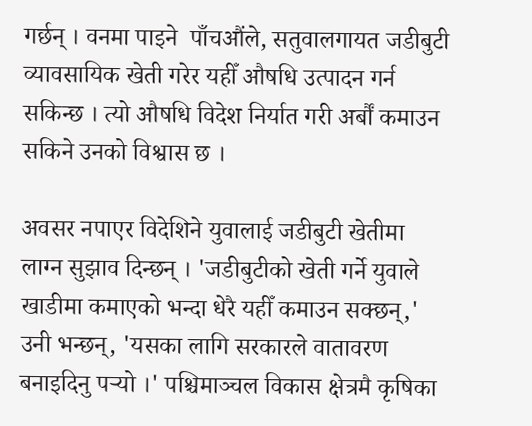गर्छन् । वनमा पाइने  पाँचऔंले, सतुवालगायत जडीबुटी व्यावसायिक खेती गरेर यहीँ औषधि उत्पादन गर्न सकिन्छ । त्यो औषधि विदेश निर्यात गरी अर्बौं कमाउन सकिने उनको विश्वास छ ।

अवसर नपाएर विदेशिने युवालाई जडीबुटी खेतीमा लाग्न सुझाव दिन्छन् । 'जडीबुटीको खेती गर्ने युवाले खाडीमा कमाएको भन्दा धेरै यहीँ कमाउन सक्छन्,'  उनी भन्छन्, 'यसका लागि सरकारले वातावरण बनाइदिनु पर्‍यो ।' पश्चिमाञ्चल विकास क्षेत्रमै कृषिका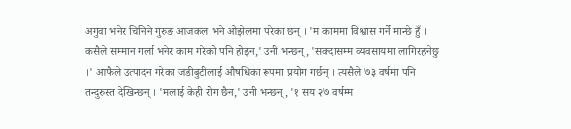अगुवा भनेर चिनिने गुरुङ आजकल भने ओझेलमा परेका छन् । 'म काममा विश्वास गर्ने मान्छे हुँ । कसैले सम्मान गर्ला भनेर काम गरेको पनि होइन,' उनी भन्छन्, 'सक्दासम्म व्यवसायमा लागिरहनेछु ।' आफैले उत्पादन गरेका जडीबुटीलाई औषधिका रूपमा प्रयोग गर्छन् । त्यसैले ७३ वर्षमा पनि तन्दुरुस्त देखिन्छन् । 'मलाई केही रोग छैन,' उनी भन्छन्, '१ सय २७ वर्षम्म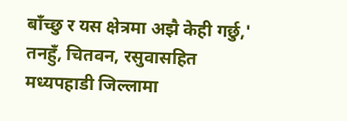बाँच्छु र यस क्षेत्रमा अझै केही गर्छु,'  तनहुँ, चितवन, रसुवासहित मध्यपहाडी जिल्लामा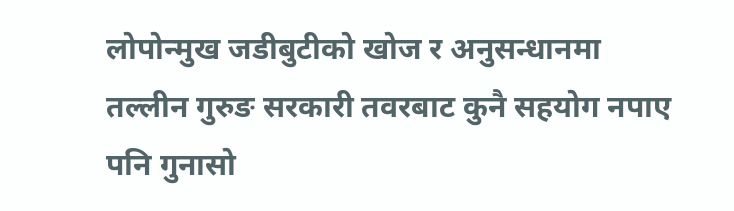लोपोन्मुख जडीबुटीको खोज र अनुसन्धानमा तल्लीन गुरुङ सरकारी तवरबाट कुनै सहयोग नपाए पनि गुनासो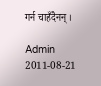गर्न चाहँदैनन् ।

Admin 2011-08-21